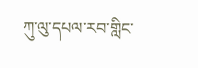ཀུ་ལུ་དཔལ་རབ་གླིང་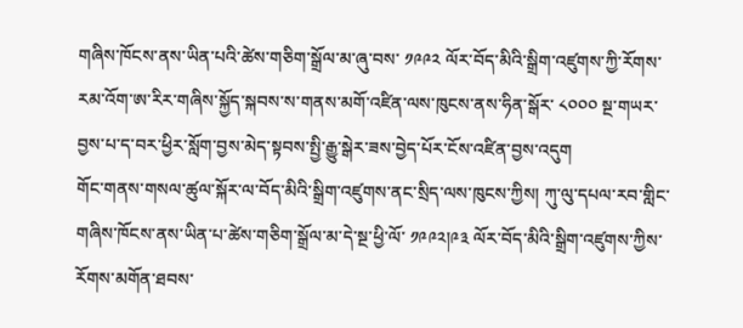གཞིས་ཁོངས་ནས་ཡིན་པའི་ཚེས་གཅིག་སྒྲོལ་མ་ཞུ་བས་ ༡༩༩༢ ལོར་བོད་མིའི་སྒྲིག་འཛུགས་ཀྱི་རོགས་རམ་འོག་ཨ་རིར་གཞིས་སྐྱོད་སྐབས་ས་གནས་མགོ་འཛིན་ལས་ཁུངས་ནས་ཧིན་སྒོར་ ༨༠༠༠ སྔ་གཡར་བྱས་པ་ད་བར་ཕྱིར་སློག་བྱས་མེད་སྟབས་སྤྱི་རྒྱུ་སྒེར་ཟས་བྱེད་པོར་ངོས་འཛིན་བྱས་འདུག
གོང་གནས་གསལ་ཚུལ་སྐོར་ལ་བོད་མིའི་སྒྲིག་འཛུགས་ནང་སྲིད་ལས་ཁུངས་ཀྱིས། ཀུ་ལུ་དཔལ་རབ་གླིང་གཞིས་ཁོངས་ནས་ཡིན་པ་ཚེས་གཅིག་སྒྲོལ་མ་དེ་སྔ་ཕྱི་ལོ་ ༡༩༩༢།༩༣ ལོར་བོད་མིའི་སྒྲིག་འཛུགས་ཀྱིས་རོགས་མགོན་ཐབས་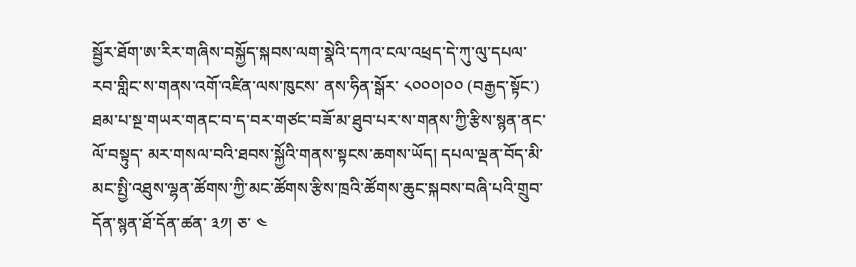སྦྱོར་ཐོག་ཨ་རིར་གཞིས་བསྐྱོད་སྐབས་ལག་སྣེའི་དཀའ་ངལ་འཕྲད་དེ་ཀུ་ལུ་དཔལ་རབ་གླིང་ས་གནས་འགོ་འཛིན་ལས་ཁུངས་ ནས་ཧིན་སྒོར་ ༨༠༠༠།༠༠ (བརྒྱད་སྟོང་) ཐམ་པ་སྔ་གཡར་གནང་བ་ད་བར་གཙང་བཟོ་མ་ཐུབ་པར་ས་གནས་ཀྱི་རྩིས་སྙན་ནང་ལོ་བསྟུད་ མར་གསལ་བའི་ཐབས་སྐྱོའི་གནས་སྟངས་ཆགས་ཡོད། དཔལ་ལྡན་བོད་མི་མང་སྤྱི་འཐུས་ལྷན་ཚོགས་ཀྱི་མང་ཚོགས་རྩིས་ཁྲའི་ཚོགས་ཆུང་སྐབས་བཞི་པའི་གྲུབ་དོན་སྙན་ཐོ་དོན་ཚན་ ༣༡། ཅ་ ༤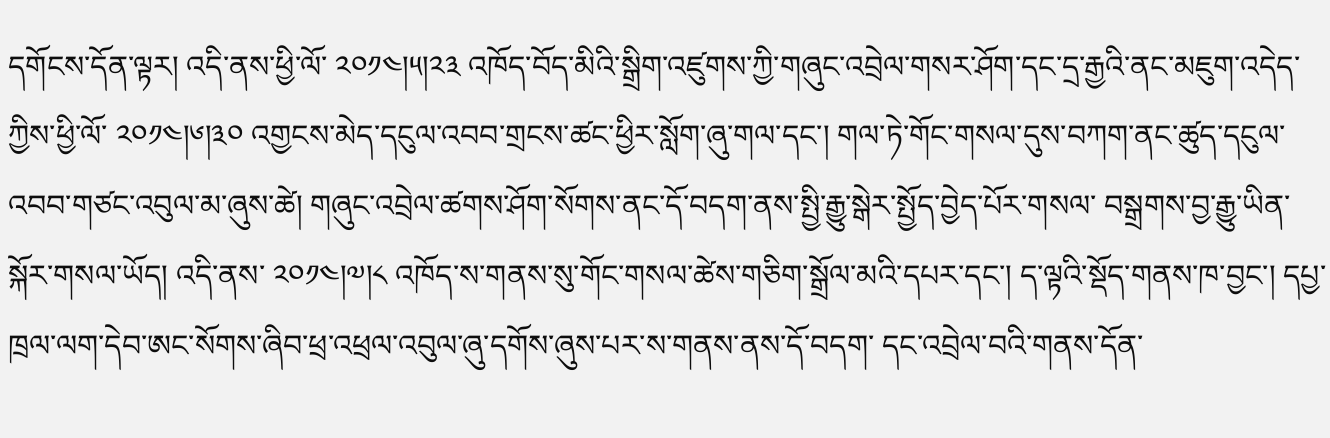དགོངས་དོན་ལྟར། འདི་ནས་ཕྱི་ལོ་ ༢༠༡༤།༥།༢༣ འཁོད་བོད་མིའི་སྒྲིག་འཛུགས་ཀྱི་གཞུང་འབྲེལ་གསར་ཤོག་དང་དྲ་རྒྱའི་ནང་མཇུག་འདེད་ཀྱིས་ཕྱི་ལོ་ ༢༠༡༤།༦།༣༠ འགྱངས་མེད་དངུལ་འབབ་གྲངས་ཚང་ཕྱིར་སློག་ཞུ་གལ་དང་། གལ་ཏེ་གོང་གསལ་དུས་བཀག་ནང་ཚུད་དངུལ་འབབ་གཙང་འབུལ་མ་ཞུས་ཚེ། གཞུང་འབྲེལ་ཚགས་ཤོག་སོགས་ནང་དོ་བདག་ནས་སྤྱི་རྒྱུ་སྒེར་སྤྱོད་བྱེད་པོར་གསལ་ བསྒྲགས་བྱ་རྒྱུ་ཡིན་སྐོར་གསལ་ཡོད། འདི་ནས་ ༢༠༡༤།༧།༨ འཁོད་ས་གནས་སུ་གོང་གསལ་ཚེས་གཅིག་སྒྲོལ་མའི་དཔར་དང་། ད་ལྟའི་སྡོད་གནས་ཁ་བྱང་། དཔྱ་ཁྲལ་ལག་དེབ་ཨང་སོགས་ཞིབ་ཕྲ་འཕྲལ་འབུལ་ཞུ་དགོས་ཞུས་པར་ས་གནས་ནས་དོ་བདག་ དང་འབྲེལ་བའི་གནས་དོན་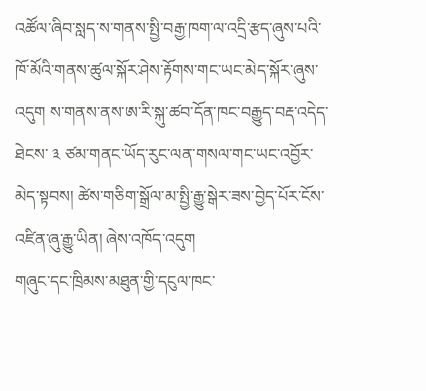འཚོལ་ཞིབ་སླད་ས་གནས་སྤྱི་བརྒྱ་ཁག་ལ་འདྲི་རྩད་ཞུས་པའི་ ཁོ་མོའི་གནས་ཚུལ་སྐོར་ཤེས་རྟོགས་གང་ཡང་མེད་སྐོར་ཞུས་འདུག ས་གནས་ནས་ཨ་རི་སྐུ་ཚབ་དོན་ཁང་བརྒྱུད་བརྡ་འདེད་ཐེངས་ ༣ ཙམ་གནང་ཡོད་རུང་ལན་གསལ་གང་ཡང་འབྱོར་མེད་སྟབས། ཚེས་གཅིག་སྒྲོལ་མ་སྤྱི་རྒྱུ་སྒེར་ཟས་བྱེད་པོར་ངོས་འཛིན་ཞུ་རྒྱུ་ཡིན། ཞེས་འཁོད་འདུག
གཞུང་དང་ཁྲིམས་མཐུན་གྱི་དངུལ་ཁང་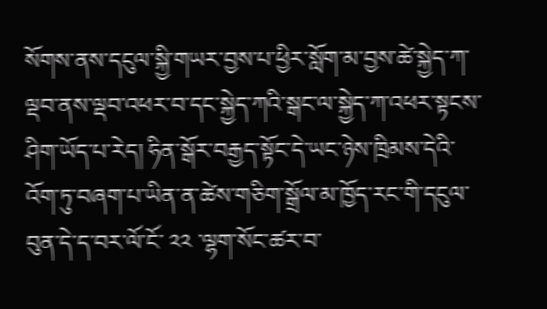སོགས་ནས་དངུལ་སྐྱི་གཡར་བྱས་པ་ཕྱིར་སློག་མ་བྱས་ཚེ་སྐྱེད་ཀ་ལྡབ་ནས་ལྡབ་འཕར་བ་དང་སྐྱེད་ཀའི་སྒང་ལ་སྐྱེད་ཀ་འཕར་སྟངས་ཤིག་ཡོད་པ་རེད། ཧིན་སྒོར་བརྒྱད་སྟོང་དེ་ཡང་ཉེས་ཁྲིམས་དེའི་འོག་ཏུ་བཞག་པ་ཡིན་ན་ཚེས་གཅིག་སྒྲོལ་མ་ཁྱོད་རང་གི་དངུལ་བུན་དེ་ད་བར་ལོ་ངོ་ ༢༢ ་ལྷག་སོང་ཚར་བ་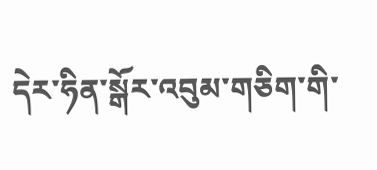དེར་ཧིན་སྒོར་འབུམ་གཅིག་གི་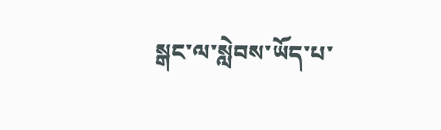སྒང་ལ་སླེབས་ཡོད་པ་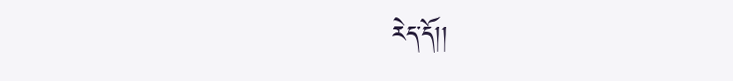རེད་དོ།།